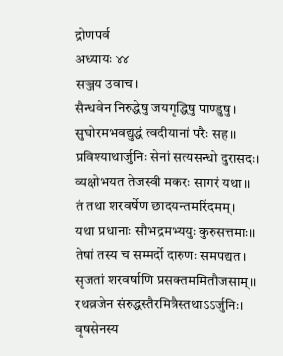द्रोणपर्व
अध्यायः ४४
सञ्जय उवाच।
सैन्धवेन निरुद्धेषु जयगृद्धिषु पाण्डुषु।
सुघोरमभवद्युद्धं त्वदीयानां परैः सह।।
प्रविश्याथार्जुनिः सेनां सत्यसन्धो दुरासदः।
व्यक्षोभयत तेजस्वी मकरः सागरं यथा।।
तं तथा शरवर्षेण छादयन्तमरिंदमम्।
यथा प्रधानाः सौभद्रमभ्ययुः कुरुसत्तमाः।।
तेषां तस्य च सम्मर्दो दारुणः समपद्यत।
सृजतां शरवर्षाणि प्रसक्तममितौजसाम्।।
रथव्रजेन संरुद्धस्तैरमित्रैस्तथाऽऽर्जुनिः।
वृषसेनस्य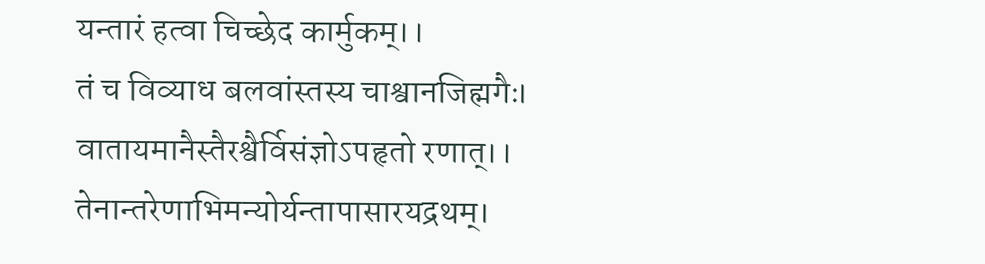यन्तारं हत्वा चिच्छेद कार्मुकम्।।
तं च विव्याध बलवांस्तस्य चाश्वानजिह्मगैः।
वातायमानैस्तैरश्वैर्विसंज्ञोऽपहृतो रणात्।।
तेनान्तरेणाभिमन्योर्यन्तापासारयद्रथम्।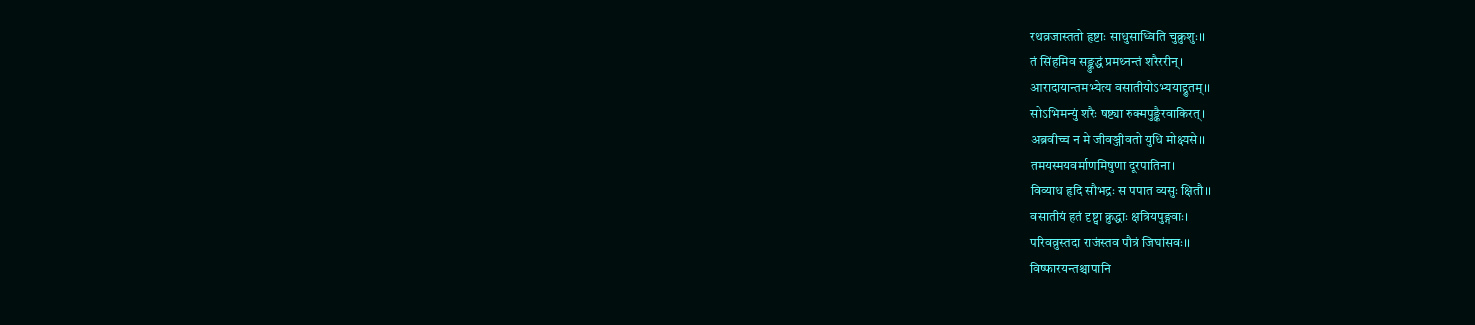रथव्रजास्ततो हृष्टाः साधुसाध्विति चुक्रुशुः।।
तं सिंहमिव सङ्क्रुद्धं प्रमथ्नन्तं शरैररीन्।
आरादायान्तमभ्येत्य वसातीयोऽभ्ययाद्द्रुतम्।।
सोऽभिमन्युं शरैः षष्ट्या रुक्मपुङ्कैरवाकिरत्।
अब्रवीच्च न मे जीवञ्जीवतो युधि मोक्ष्यसे।।
तमयस्मयवर्माणमिषुणा दूरपातिना।
विव्याध हृदि सौभद्रः स पपात व्यसुः क्षितौ।।
वसातीयं हतं दृष्ट्वा क्रुद्धाः क्षत्रियपुङ्गवाः।
परिवव्रुस्तदा राजंस्तव पौत्रं जिघांसवः।।
विष्फारयन्तश्चापानि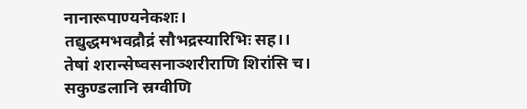नानारूपाण्यनेकशः।
तद्युद्धमभवद्रौद्रं सौभद्रस्यारिभिः सह।।
तेषां शरान्सेष्वसनाञ्शरीराणि शिरांसि च।
सकुण्डलानि स्रग्वीणि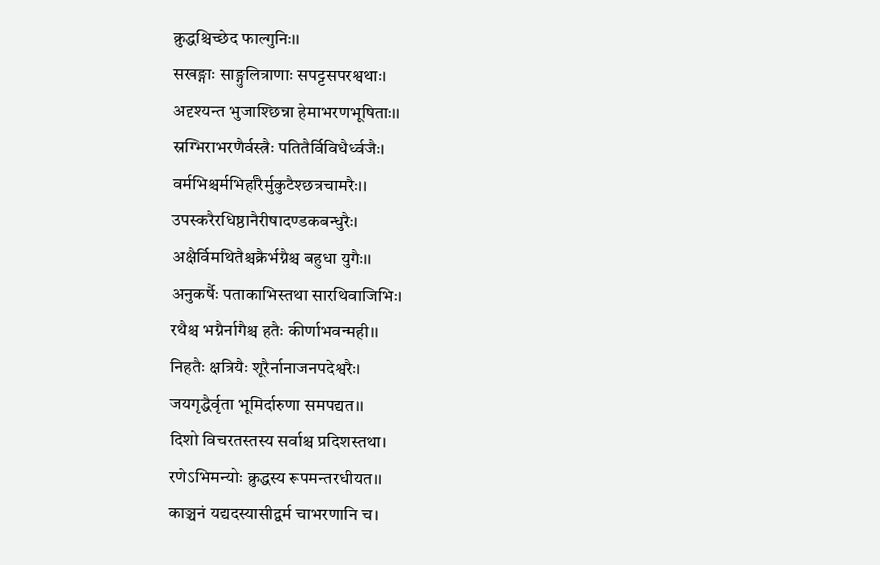क्रुद्धश्चिच्छेद फाल्गुनिः।।
सखङ्गाः साङ्गुलित्राणाः सपट्टसपरश्वथाः।
अदृश्यन्त भुजाश्छिन्ना हेमाभरणभूषिताः।।
स्रग्भिराभरणैर्वस्त्रैः पतितैर्विविधैर्ध्वजैः।
वर्मभिश्चर्मभिर्हारैर्मुकुटैश्छत्रचामरैः।।
उपस्करैरधिष्ठानैरीषादण्डकबन्धुरैः।
अक्षैर्विमथितैश्चक्रैर्भग्नैश्च बहुधा युगैः।।
अनुकर्षैः पताकाभिस्तथा सारथिवाजिभिः।
रथैश्च भग्नैर्नागैश्च हतैः कीर्णाभवन्मही।।
निहतैः क्षत्रियैः शूरैर्नानाजनपदेश्वरैः।
जयगृद्धैर्वृता भूमिर्दारुणा समपद्यत।।
दिशो विचरतस्तस्य सर्वाश्च प्रदिशस्तथा।
रणेऽभिमन्योः क्रुद्धस्य रूपमन्तरधीयत।।
काञ्चनं यद्यदस्यासीद्वर्म चाभरणानि च।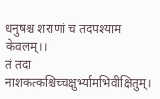धनुषश्च शराणां च तदपश्याम केवलम्।।
तं तदा नाशकत्कश्चिच्चक्षुर्भ्यामभिवीक्षितुम्।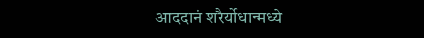आददानं शरैर्योधान्मध्ये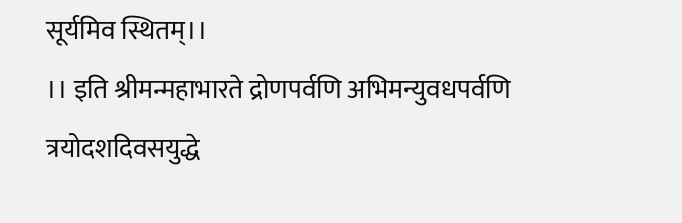सूर्यमिव स्थितम्।।
।। इति श्रीमन्महाभारते द्रोणपर्वणि अभिमन्युवधपर्वणि
त्रयोदशदिवसयुद्धे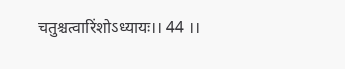चतुश्चत्वारिंशोऽध्यायः।। 44 ।।